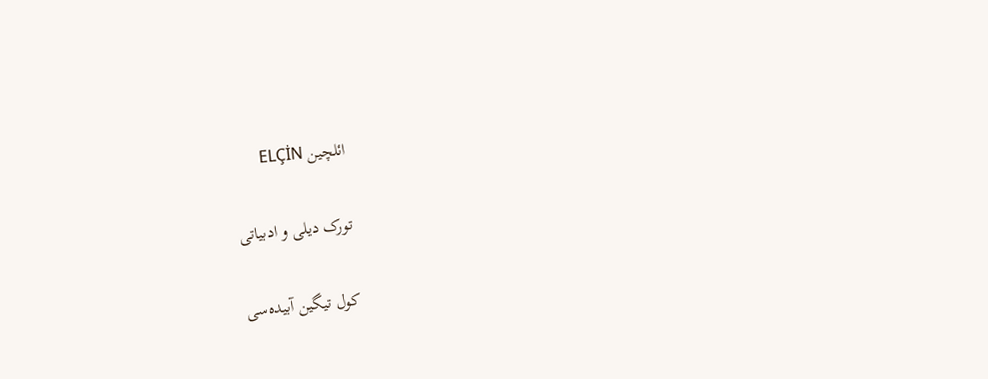ائلچین ELÇİN

تورک دیلی و ادبیاتی

کول تیگین آبیده‌سی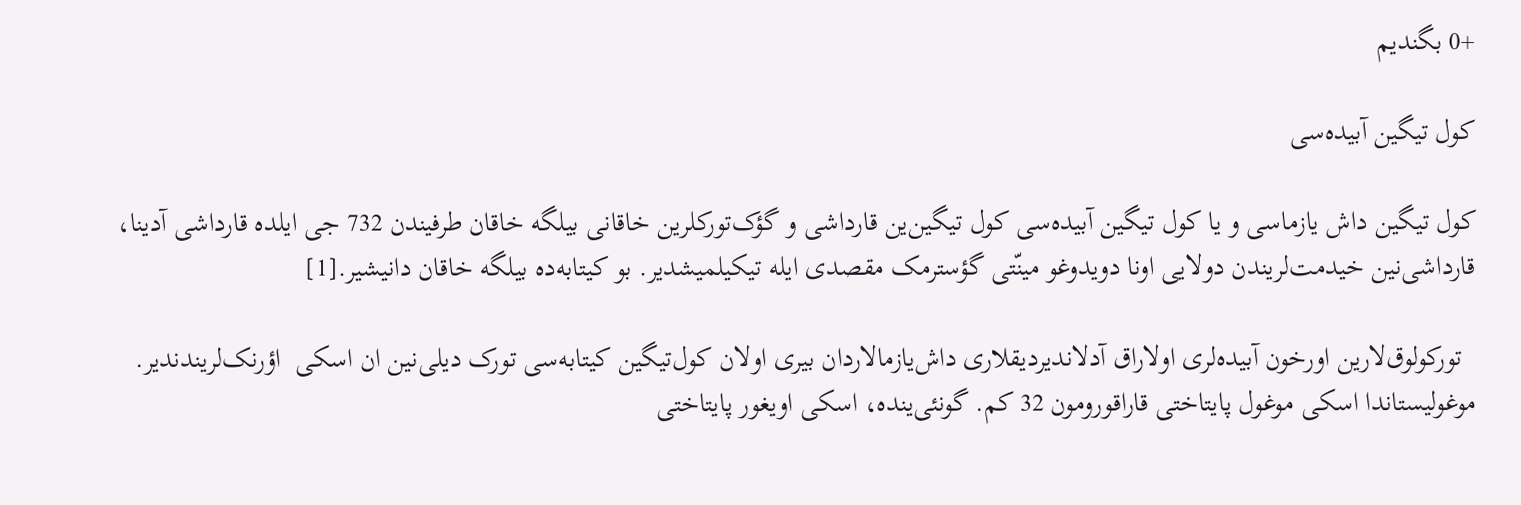+0 بگندیم

کول تیگین آبیده‌سی

کول تیگین داش یازماسی و یا کول تیگین آبیده‌سی کول تیگین‌ین قارداشی و گؤک‌تورکلرین خاقانی بیلگه خاقان طرفیندن 732 جی ایلده قارداشی آدینا، قارداشی‌نین خیدمت‌لریندن دولایی اونا دویدوغو مینّتی گؤسترمک مقصدی ایله تیکیلمیشدیر. بو کیتابه‌ده بیلگه خاقان دانیشیر.[1]

  تورکولوق‌لارین اورخون آبیده‌لری اولاراق آدلاندیردیقلاری داش‌یازمالاردان بیری اولان کول‌تیگین کیتابه‌سی تورک دیلی‌نین ان اسکی  اؤرنک‌لریندندیر. موغولیستاندا اسکی موغول پایتاختی قاراقورومون 32 کم. گونئی‌ینده، اسکی اویغور پایتاختی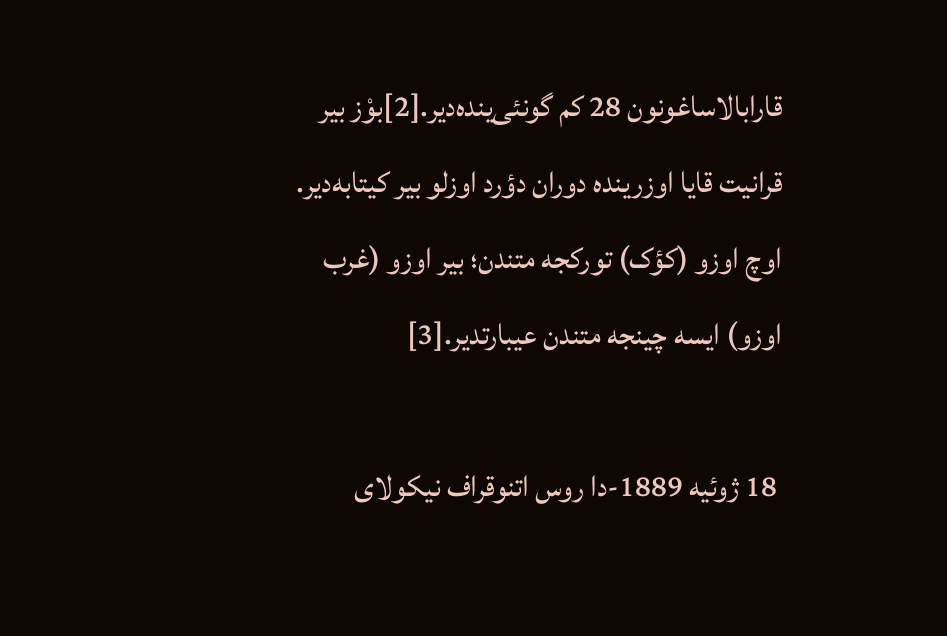قارابالاساغونون 28 کم گونئی‌ینده‌دیر.[2]بوْز بیر قرانیت قایا اوزرینده دوران دؤرد اوزلو بیر کیتابه‌دیر. اوچ اوزو (کؤک) تورکجه متندن؛ بیر اوزو (غرب اوزو) ایسه چینجه متندن عیبارتدیر.[3]

 18 ژوئیه 1889-دا روس اتنوقراف نیکولای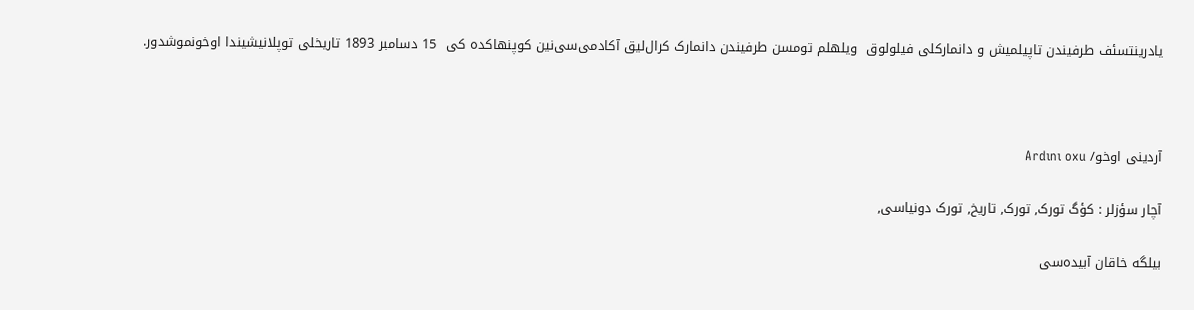یادرینتسئف طرفیندن تاپیلمیش و دانمارکلی فیلولوق  ویلهلم تومسن طرفیندن دانمارک کرال‌لیق آکادمی‌سی‌نین کوپنهاکده کی  15 دسامبر 1893 تاریخلی توپلانیشیندا اوخونموشدور.



آردینی اوخو/ Ardını oxu

آچار سؤزلر : کؤگ تورک, تورک, تاریخ, تورک دونیاسی,

بیلگه خاقان آبیده‌سی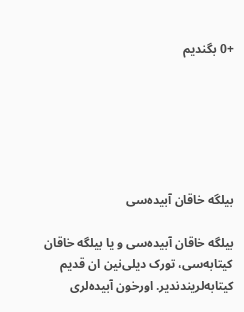+0 بگندیم






بیلگه خاقان آبیده‌سی

بیلگه خاقان آبیده‌سی و یا بیلگه خاقان کیتابه‌سی، تورک دیلی‌نین ان قدیم کیتابه‌لریندندیر. اورخون آبیده‌لری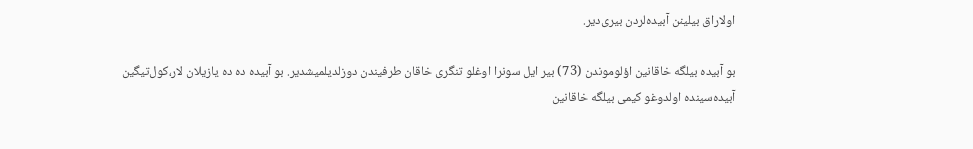اولاراق بیلینن آبیده‌لردن بیری‌دیر.

بو آبیده بیلگه خاقانین اؤلوموندن (73) بیر ایل سونرا اوغلو تنگری خاقان طرفیندن دوزلدیلمیشدیر. بو آبیده ده ده یازیلان لار،کول‌تیگین آبیده‌سینده اولدوغو کیمی بیلگه خاقانین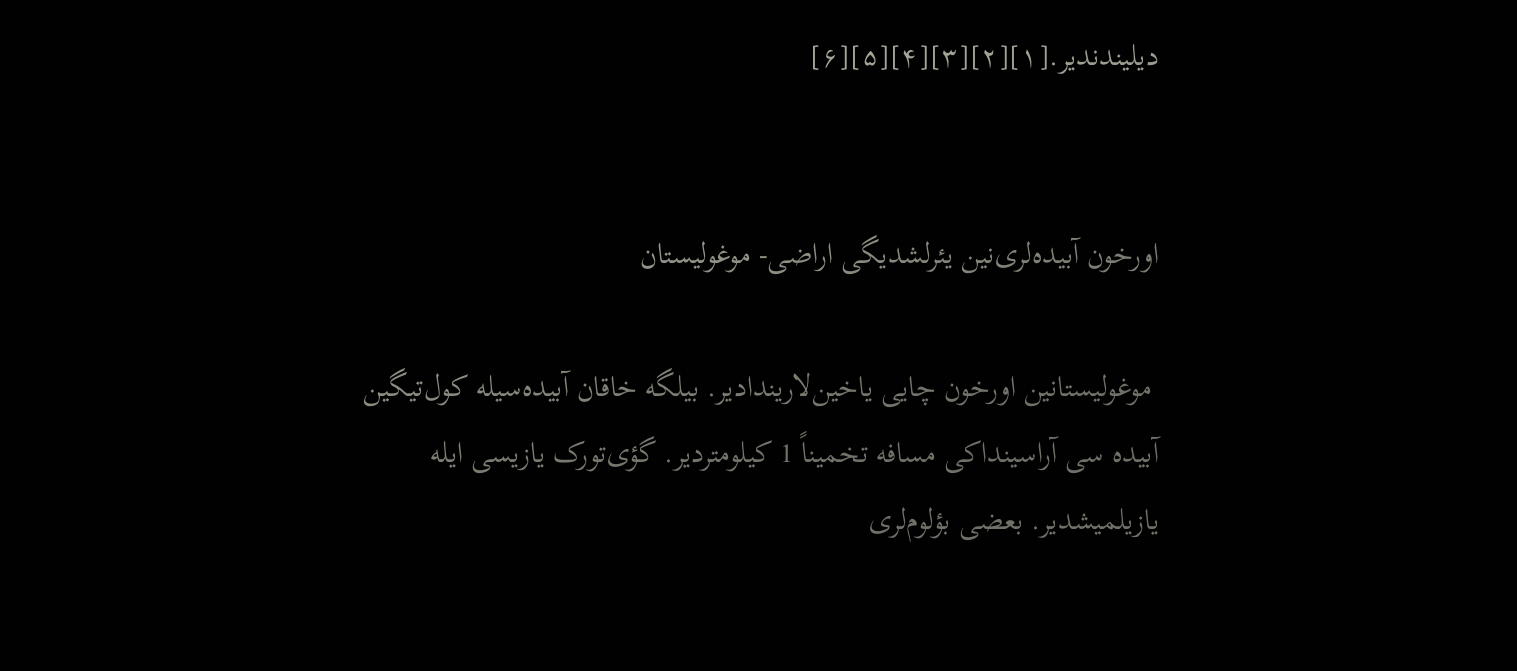دیلیندندیر.[۱][۲][۳][۴][۵][۶]


اورخون آبیده‌لری‌نین یئرلشدیگی اراضی- موغولیستان

 موغولیستانین اورخون چایی یاخین‌لاریندادیر. بیلگه خاقان آبیده‌سیله کول‌تیگین آبیده سی آراسینداکی مسافه تخمیناً 1 کیلومتردیر. گؤی‌تورک یازیسی ایله یازیلمیشدیر. بعضی بؤلوم‌لری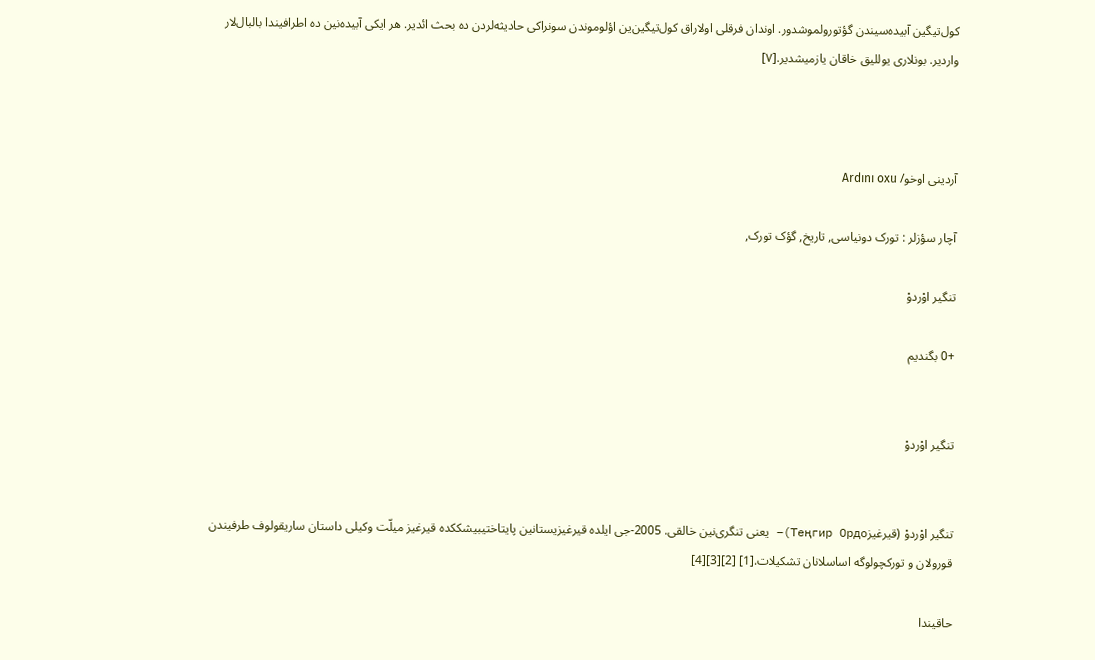کول‌تیگین آبیده‌سیندن گؤتورولموشدور. اوندان فرقلی اولاراق کول‌تیگین‌ین اؤلوموندن سونراکی حادیثه‌لردن ده بحث ائدیر. هر ایکی آبیده‌نین ده اطرافیندا بالبال‌لار واردیر. بونلاری یوللیق خاقان یازمیشدیر.[۷]



آردینی اوخو/ Ardını oxu

آچار سؤزلر : تورک دونیاسی, تاریخ, گؤک تورک,

تنگیر اوْردوْ

+0 بگندیم


تنگیر اوْردوْ


تنگیر اوْردوْ (قیرغیزТеңгир Ордо)– یعنی تنگری‌نین خالقی. 2005-جی ایلده قیرغیزیستانین پایتاختیبیشککده قیرغیز میلّت وکیلی داستان ساریقولوف طرفیندن قورولان و تورکچولوگه اساسلانان تشکیلات.[1] [2][3][4]

حاقیندا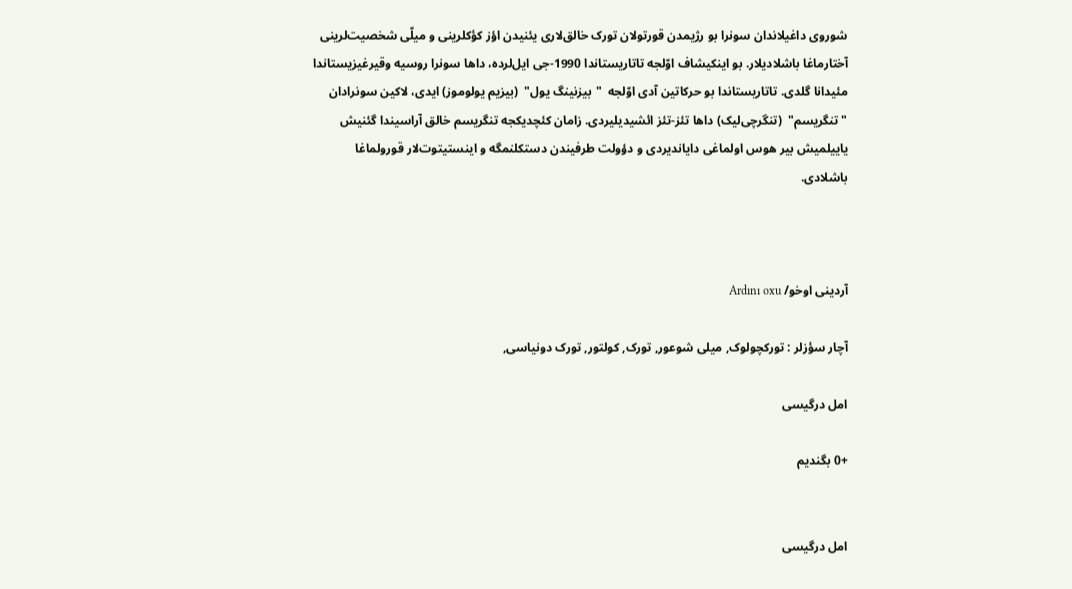شوروی داغیلاندان سونرا بو رژیمدن قورتولان تورک خالق‌لاری یئنیدن اؤز کؤکلرینی و میلّی شخصیت‌لرینی آختارماغا باشلادیلار. بو اینکیشاف اوّلجه تاتاریستاندا 1990-جی ایل‌لرده، داها سونرا روسیه وقیرغیزیستاندا مئیدانا گلدی. تاتاریستاندا بو حرکاتین آدی اوّلجه  "بیزنینگ یول‌"  (بیزیم یولوموز) ایدی، لاکین سونرادان  "تنگریسم"  (تنگرچی‌لیک) داها تئز-تئز ائشیدیلیردی. زامان کئچدیکجه تنگریسم خالق آراسیندا گئنیش یاییلمیش بیر هوس اولماغی دایاندیردی و دؤولت طرفیندن دستکلنمگه و اینستیتوت‌لار قورولماغا باشلادی.



آردینی اوخو/ Ardını oxu

آچار سؤزلر : تورکچولوک, میلی شوعور, تورک, کولتور, تورک دونیاسی,

امل درگیسی

+0 بگندیم


امل درگیسی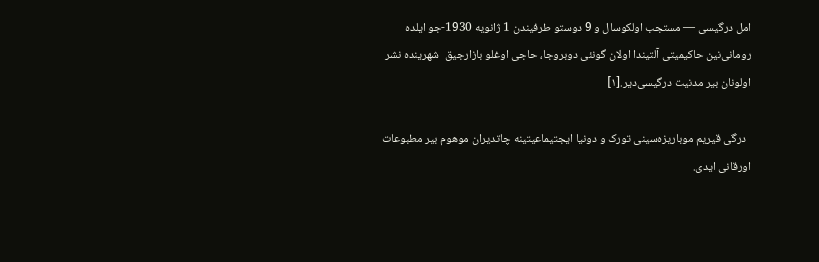امل درگیسی — مستجب اولکوسال و 9 دوستو طرفیندن 1 ژانویه 1930-جو ایلده رومانی‌‌نین حاکیمیتی آلتیندا اولان گونئی دوبروجا، حاجی اوغلو بازارجیق  شهرینده نشر اولونان بیر مدنیت درگیسی‌دیر.[۱]

  درگی قیریم موباریزه‌سینی تورک و دونیا ایجتیماعیتینه چاتدیران موهوم بیر مطبوعات اورقانی ایدی.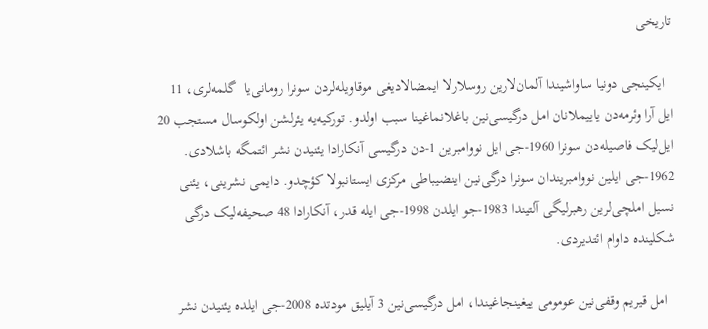تاریخی

  ایکینجی دونیا ساواشیندا آلمان‌لارین روسلارلا ایمضالادیغی موقاویله‌لردن سونرا رومانی‌یا  گلمه‌لری، 11 ایل آرا وئرمه‌دن یاییملانان امل درگیسی‌نین باغلانماغینا سبب اولدو. تورکیه‌یه یئرلشن اولکوسال مستجب 20 ایل‌لیک فاصیله‌دن سونرا 1960-جی ایل نووامبرین 1-دن درگیسی آنکارادا یئنیدن نشر ائتمگه باشلادی. 1962-جی ایلین نووامبریندان سونرا درگی‌‌نین اینضیباطی مرکزی ایستانبولا کؤچدو. دایمی نشرینی، یئنی نسیل املچی‌لرین رهبرلیگی آلتیندا 1983-جو ایلدن 1998-جی ایله قدر، آنکارادا 48 صحیفه‌لیک درگی شکلینده داوام ائتدیردی.

  امل قیریم وقفی‌نین عومومی ییغینجاغیندا، امل درگیسی‌نین 3 آیلیق مودتده 2008-جی ایلده یئنیدن نشر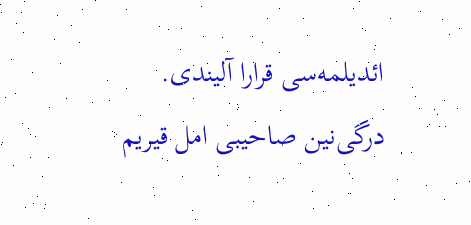ائدیلمه‌سی قرارا آلیندی. درگی‌‌نین صاحیبی امل قیریم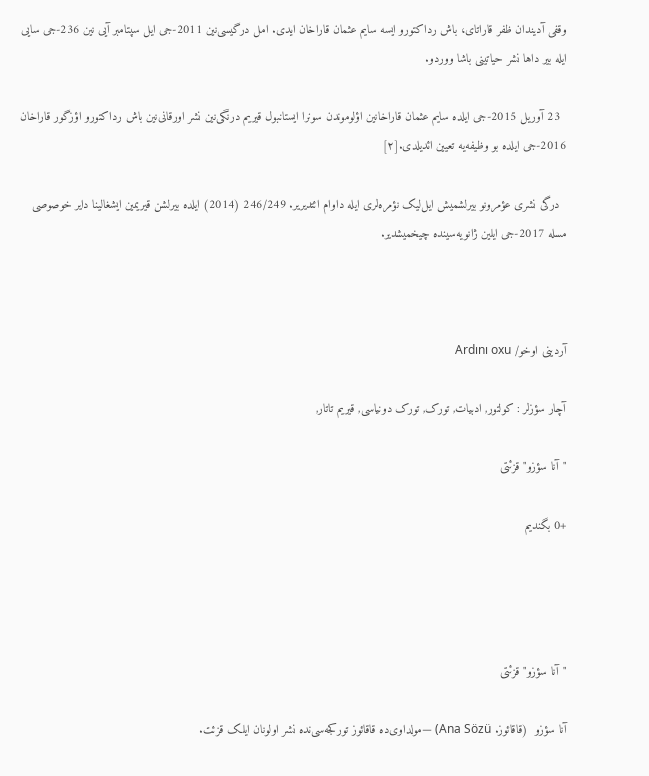وقفی آدیندان ظفر قاراتای، باش رداکتورو ایسه سایم عثمان قاراخان ایدی. امل درگیسی‌نین 2011-جی ایل سپتامبر آیی ‌نین 236-جی سایی ایله بیر داها نشر حیاتینی باشا ووردو.

  23 آوریل 2015-جی ایلده سایم عثمان قاراخا‌نین اؤلوموندن سونرا ایستانبول قیریم درنگی‌نین نشر اورقانی‌نین باش رداکتورو اؤزگور قاراخان 2016-جی ایلده بو وظیفه‌یه تعیین ائدیلدی.[۲]

  درگی نشری عؤمرونو بیرلشمیش ایل‌لیک نؤمره‌لری ایله داوام ائتدیریر. 246/249 (2014) ایلده بیرلشن قیریمین ایشغالینا دایر خوصوصی مسله 2017-جی ایلین ژانویه‌سینده چیخمیشدیر.



آردینی اوخو/ Ardını oxu

آچار سؤزلر : کولتور, ادبیات, تورک, تورک دونیاسی, قیریم تاتار,

"آنا سؤزو" قزئتی

+0 بگندیم




"آنا سؤزو" قزئتی

آنا سؤزو  (قاقائوز. Ana Sözü) —مولداوی‌ده قاقائوز تورکجه‌سی‌نده نشر اولونان ایلک قزئت.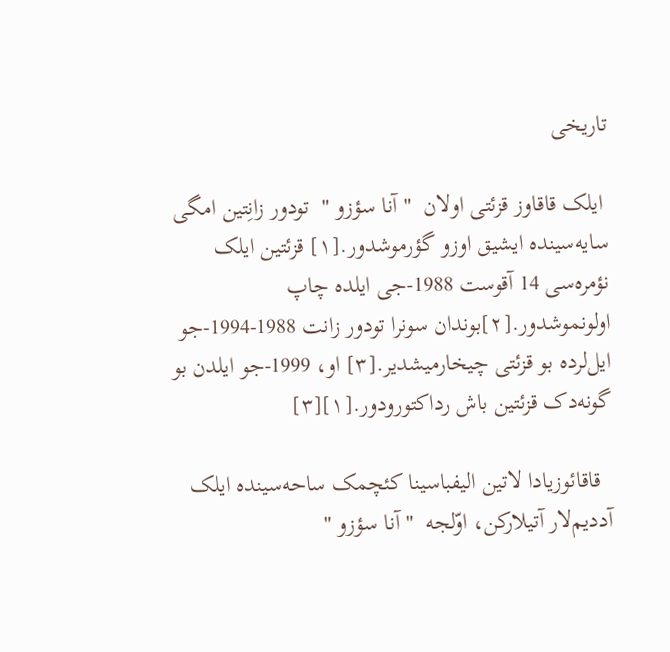تاریخی

 ایلک قاقاوز قزئتی اولان  " آنا سؤزو "  تودور زانِتین امگی سایه‌سینده ایشیق اوزو گؤرموشدور.[۱] قزئتین ایلک نؤمره‌سی 14 آقوست 1988-جی ایلده چاپ اولونموشدور.[۲]بوندان سونرا تودور زانت 1988-1994-جو ایل‌لرده بو قزئتی چیخارمیشدیر.[۳] او، 1999-جو ایلدن بو گونه‌دک قزئتین باش رداکتورودور.[۱][۳]

  قاقائوزیادا لاتین الیفباسینا کئچمک ساحه‌سینده ایلک آددیم‌لار آتیلارکن، اوّلجه  " آنا سؤزو "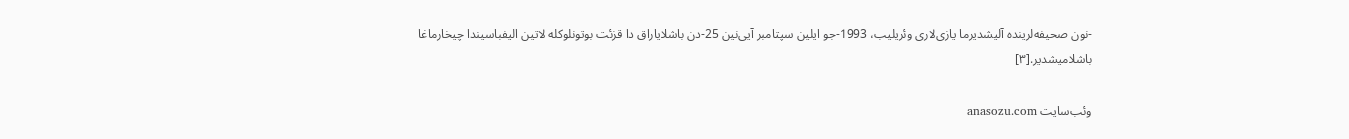-نون صحیفه‌لرینده آلیشدیرما یازی‌لاری وئریلیب، 1993-جو ایلین سپتامبر آیی‌نین 25-دن باشلایاراق دا قزئت بوتونلوکله لاتین الیفباسیندا چیخارماغا باشلامیشدیر.[۳]

وئب‌سایت anasozu.com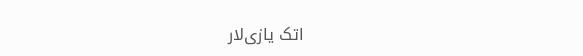اتک یازی‌لار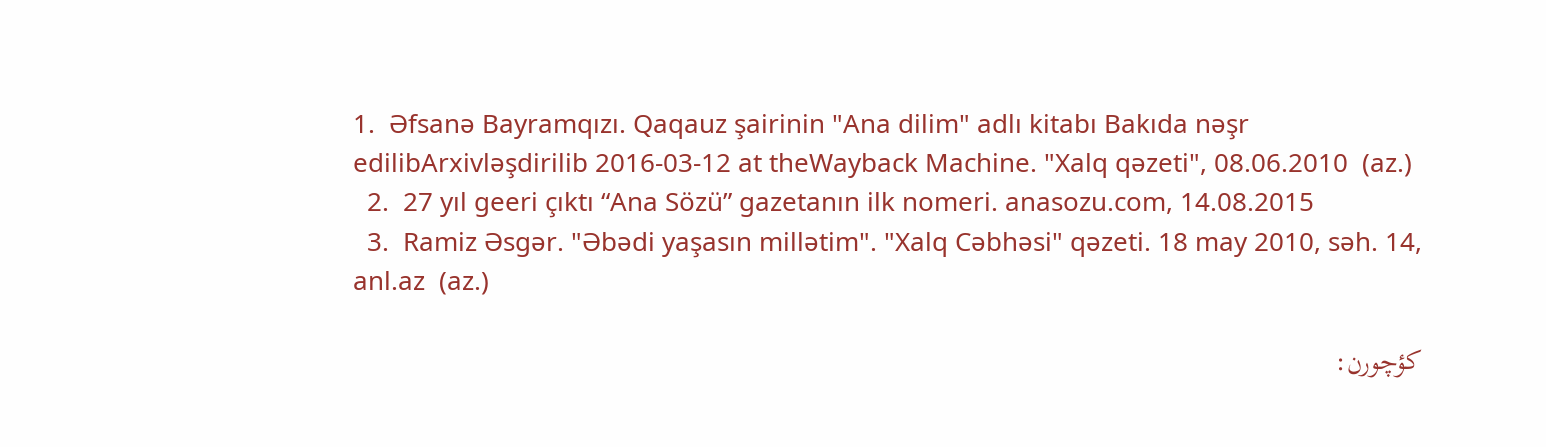1.  Əfsanə Bayramqızı. Qaqauz şairinin "Ana dilim" adlı kitabı Bakıda nəşr edilibArxivləşdirilib 2016-03-12 at theWayback Machine. "Xalq qəzeti", 08.06.2010  (az.)
  2.  27 yıl geeri çıktı “Ana Sözü” gazetanın ilk nomeri. anasozu.com, 14.08.2015
  3.  Ramiz Əsgər. "Əbədi yaşasın millətim". "Xalq Cəbhəsi" qəzeti. 18 may 2010, səh. 14, anl.az  (az.)

کؤچورن: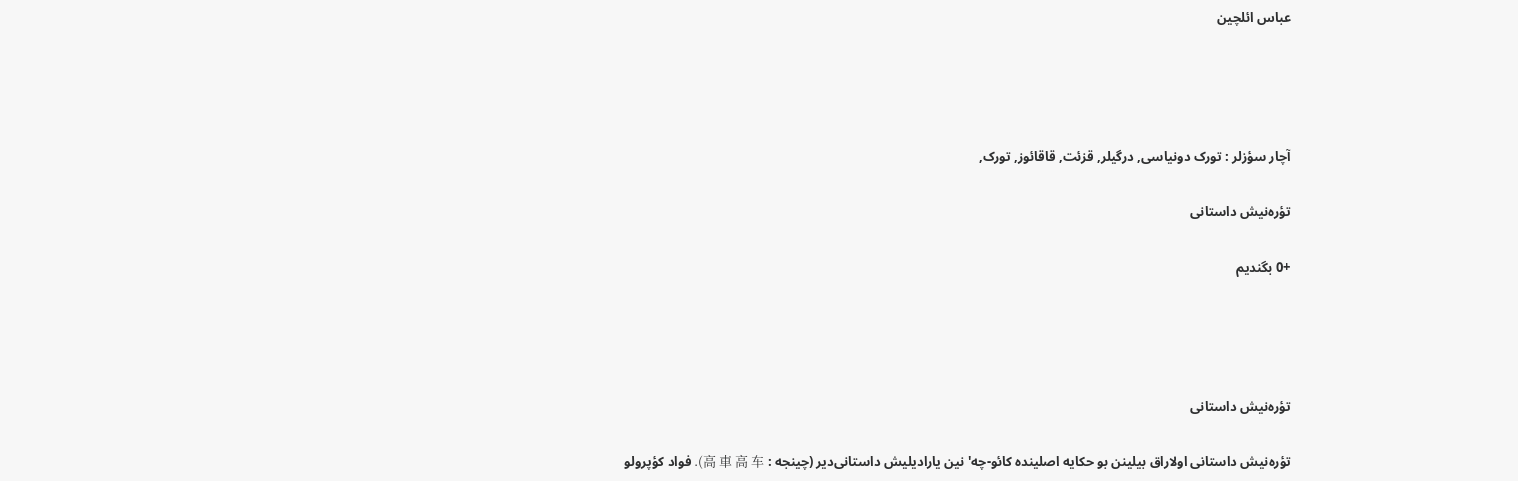عباس ائلچین




آچار سؤزلر : تورک دونیاسی, درگیلر, قزئت, قاقائوز, تورک,

تؤره‌نیش داستانی

+0 بگندیم




تؤره‌نیش داستانی

تؤره‌نیش داستانی اولاراق بیلینن بو حکایه اصلینده کائو-چه'نین یارادیلیش داستانی‌دیر (چینجه : 高 車 高 车). فواد کؤپرولو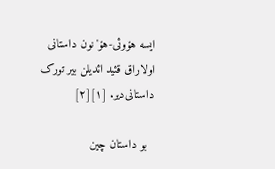ایسه هۆوئی-هۆ'نون داستانی اولاراق قئید ائدیلن بیر تورک داستانی‌دیر. [۱][۲]

  بو داستان چین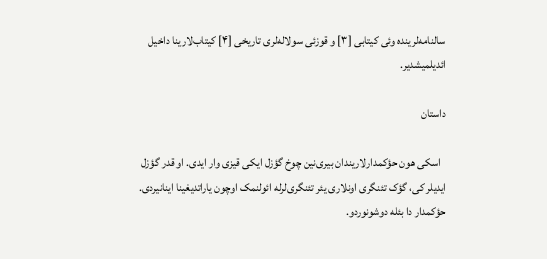سالنامه‌لرینده وئی کیتابی [۳] و قوزئی سولاله‌لری تاریخی [۴] کیتاب‌لارینا داخیل ائدیلمیشدیر.

داستان

  اسکی هون حؤکمدارلاریندان بیری‌نین چوخ گؤزل ایکی قیزی وار ایدی. او قدر گؤزل ایدیلر کی، گؤک تئنگری اونلاری یئر تئنگری‌لرله ائولنمک اوچون یاراتدیغینا اینانیردی. حؤکمدار دا بئله دوشونوردو.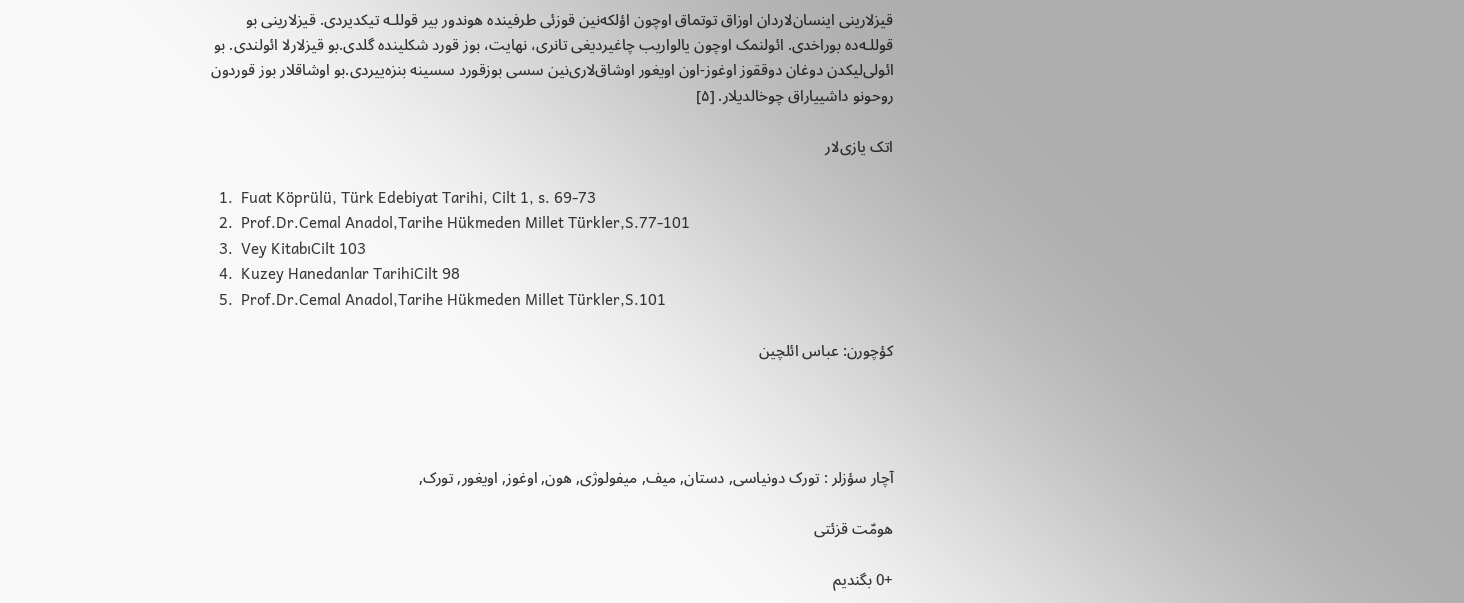قیزلارینی اینسان‌لاردان اوزاق توتماق اوچون اؤلکه‌نین قوزئی طرفینده هوندور بیر قوللـه تیکدیردی. قیزلارینی بو قوللـه‌ده بوراخدی. ائولنمک اوچون یالواریب چاغیردیغی تانری، نهایت، بوز قورد شکلینده گلدی.بو قیزلارلا ائولندی. بو ائولی‌لیکدن دوغان دوققوز اوغوز-اون اویغور اوشاق‌لاری‌نین سسی بوزقورد سسینه بنزه‌ییردی.بو اوشاقلار بوز قوردون روحونو داشییاراق چوخالدیلار. [۵]

اتک یازی‌لار

  1.  Fuat Köprülü, Türk Edebiyat Tarihi, Cilt 1, s. 69-73
  2.  Prof.Dr.Cemal Anadol,Tarihe Hükmeden Millet Türkler,S.77-101
  3.  Vey KitabıCilt 103
  4.  Kuzey Hanedanlar TarihiCilt 98
  5.  Prof.Dr.Cemal Anadol,Tarihe Hükmeden Millet Türkler,S.101

کؤچورن: عباس ائلچین




آچار سؤزلر : تورک دونیاسی, دستان, میف, میفولوژی, هون, اوغوز, اویغور, تورک,

هومّت قزئتی

+0 بگندیم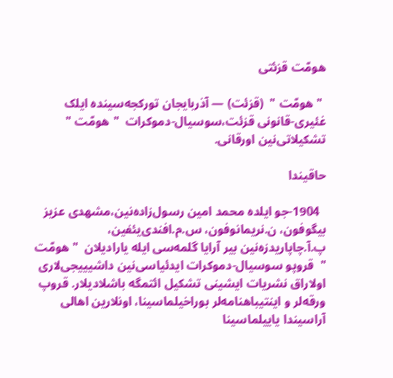هومّت قزئتی

 " هومّت "  (قزئت) — آذربایجان تورکجه‌سینده ایلک غئیری-قانونی قزئت،سوسیال-دموکرات  "هومّت "  تشکیلاتی‌نین اورقانی.

حاقیندا

  1904-جو ایلده محمد امین رسول‌زاده‌نین،مشهدی عزیز بیگوفون، ن.نریمانوفون، س.م.افندی‌یئفین، پ.آ.چاپاریدزه‌نین بیر آرایا گلمه‌سی ایله یارادیلان  " هومّت "  قروپو سوسیال-دموکرات ایدئیاسی‌نین داشیییجی‌لاری اولاراق نشریات ایشینی تشکیل ائتمگه باشلادیلار. قروپ ورقه‌لر و اینتیباهنامه‌لر بوراخیلماسینا، اونلارین اهالی آراسیندا یاییلماسینا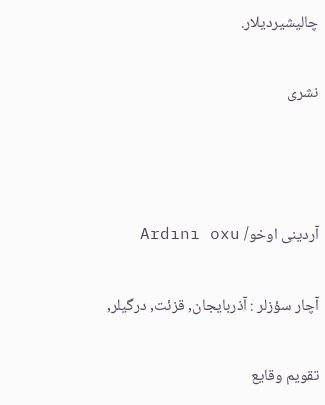چالیشیردیلار.

نشری



آردینی اوخو/ Ardını oxu

آچار سؤزلر : آذربایجان, قزئت, درگیلر,

تقویم وقایع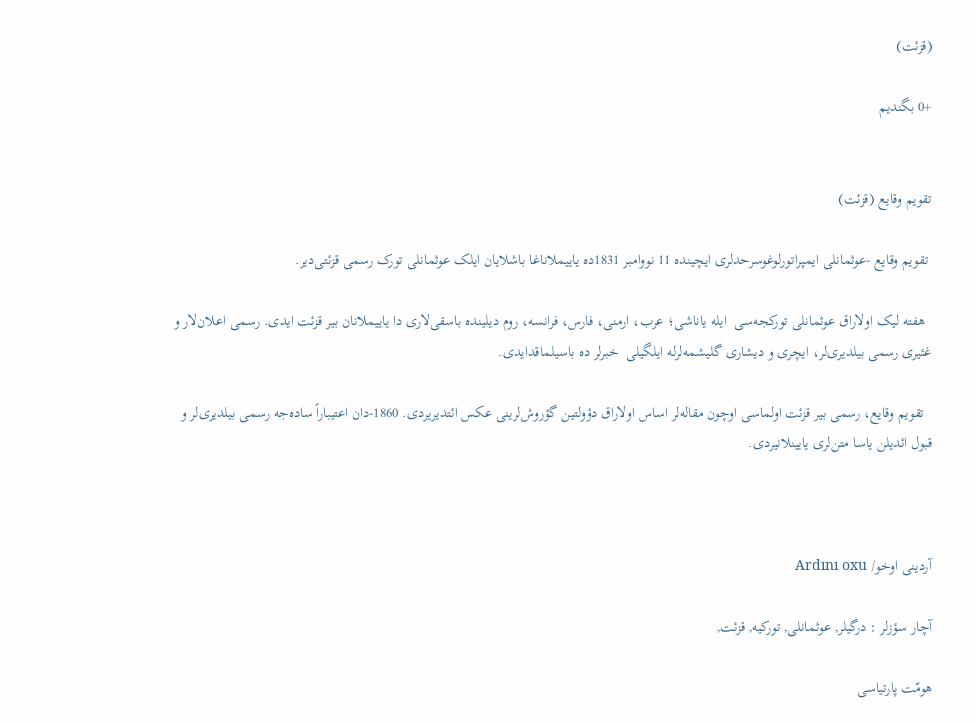(قزئت)

+0 بگندیم


تقویم وقایع (قزئت)

 تقویم وقایع -عوثمانلی ایمپراتورلوغوسرحدلری ایچینده 11 نووامبر 1831ده یاییملاناغا باشلایان ایلک عوثمانلی تورک رسمی قزئتی‌دیر.

  هفته لیک اولاراق عوثمانلی تورکجه‌سی  ایله یاناشی؛ عرب، ارمنی، فارس، فرانسه، روم دیلینده باسقی‌لاری دا یاییملانان بیر قزئت ‌ایدی. رسمی اعلان‌لار و غئیری رسمی بیلدیری‌لر، ایچری و دیشاری گلیشمه‌لرله ایلگیلی  خبرلر ده باسیلماقدایدی.

  تقویم وقایع، رسمی بیر قزئت اولماسی اوچون مقاله‌لر اساس اولاراق دؤولتین گؤروش‌لرینی عکس ائتدیریردی. 1860-دان اعتیباراً ساده‌جه رسمی بیلدیری‌لر و قبول ائدیلن یاسا متن‌لری یایینلانیردی.



آردینی اوخو/ Ardını oxu

آچار سؤزلر : درگیلر, عوثمانلی, تورکیه, قزئت,

هومّت پارتیاسی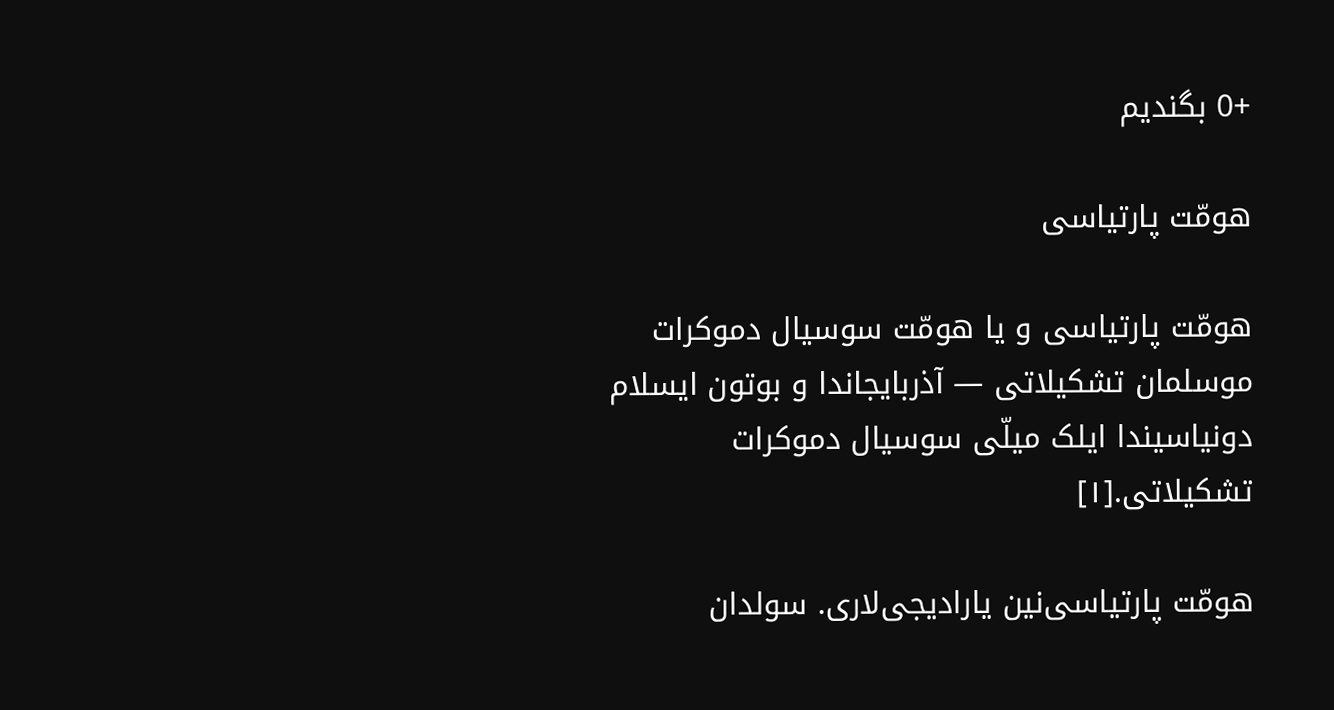+0 بگندیم

هومّت پارتیاسی

هومّت پارتیاسی و یا هومّت سوسیال دموکرات موسلمان تشکیلاتی — آذربایجاندا و بوتون ایسلام دونیاسیندا ایلک میلّی سوسیال دموکرات تشکیلاتی.[۱]

هومّت پارتیاسی‌نین یارادیجی‌لاری. سولدان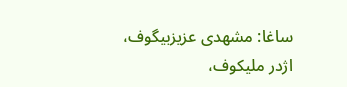ساغا: مشهدی عزیزبیگوف، اژدر ملیکوف،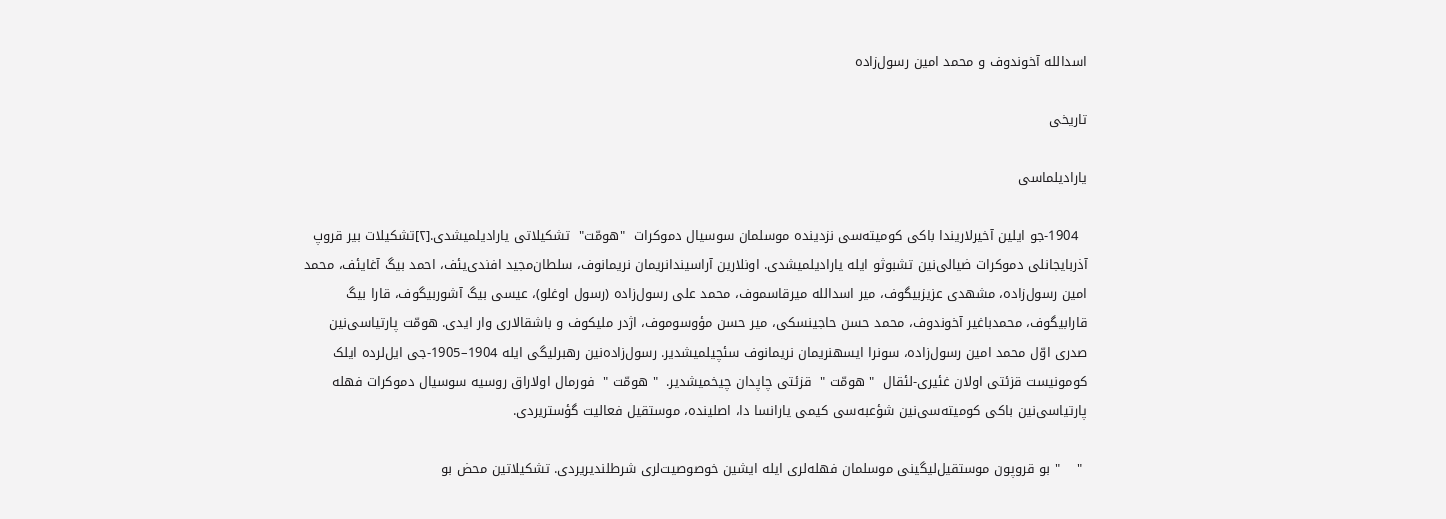اسدالله آخوندوف و محمد امین رسول‌زاده

تاریخی

یارادیلماسی

  1904-جو ایلین آخیرلاریندا باکی کومیته‌سی نزدینده موسلمان سوسیال دموکرات  "هومّت"  تشکیلاتی یارادیلمیشدی.[۲]تشکیلات بیر قروپ آذربایجانلی دموکرات ضیالی‌نین تشبوثو ایله یارادیلمیشدی. اونلارین آراسیندانریمان نریمانوف، سلطان‌مجید افندی‌یئف، احمد بیگ آغایئف، محمد امین رسول‌زاده، مشهدی عزیزبیگوف، میر اسدالله میرقاسموف، محمد علی رسول‌زاده (رسول‌ اوغلو)، عیسی بیگ آشوربیگوف، قارا بیگ قارابیگوف، محمدباغیر آخوندوف، محمد حسن حاجینسکی، میر حسن مؤوسوموف، اژدر ملیکوف و باشقالاری وار ایدی. هومّت پارتیاسی‌نین صدری اوّل محمد امین رسول‌زاده، سونرا ایسهنریمان نریمانوف سئچیلمیشدیر. رسول‌زاده‌نین رهبرلیگی ایله 1904–1905-جی ایل‌لرده ایلک کومونیست قزئتی اولان غئیری-لئقال  " هومّت "  قزئتی چاپدان چیخمیشدیر.  " هومّت "  فورمال اولاراق روسیه سوسیال دموکرات فهله پارتیاسی‌نین باکی کومیته‌سی‌نین شؤعبه‌سی کیمی یارانسا دا، اصلینده، موستقیل فعالیت گؤستریردی.

 "    " بو قروپون موستقیل‌لیگینی موسلمان فهله‌لری ایله ایشین خوصوصیت‌لری شرطلندیریردی. تشکیلاتین محض بو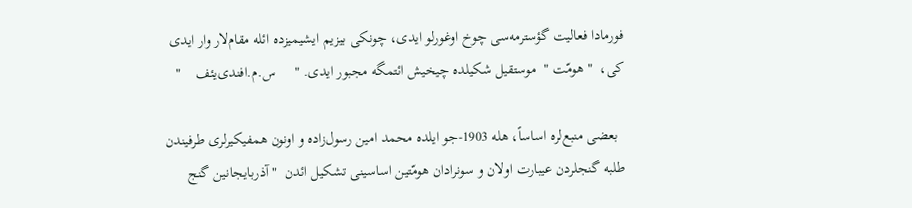فورمادا فعالیت گؤسترمه‌سی چوخ اوغورلو ایدی، چونکی بیزیم ایشیمیزده ائله مقام‌لار وار ایدی کی،  " هومّت "  موستقیل شکیلده چیخیش ائتمگه مجبور ایدی. "     س.م.افندی‌یئف    "

  بعضی منبع‌لره اساساً، هله 1903-جو ایلده محمد امین رسول‌زاده و اونون همفیکیرلری طرفیندن طلبه گنجلردن عیبارت اولان و سونرادان هومّتین اساسینی تشکیل ائدن  " آذربایجانین گنج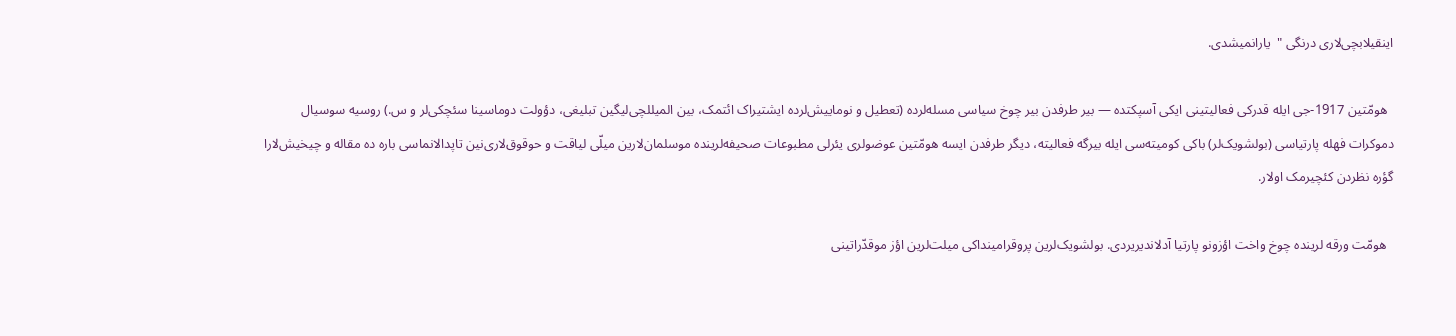اینقیلابچی‌لاری درنگی "  یارانمیشدی.

  هومّتین 1917-جی ایله قدرکی فعالیتینی ایکی آسپکتده — بیر طرفدن بیر چوخ سیاسی مسله‌لرده (تعطیل و نوماییش‌لرده ایشتیراک ائتمک، بین المیللچی‌لیگین تبلیغی، دؤولت دوماسینا سئچکی‌لر و س.) روسیه سوسیال دموکرات فهله پارتیاسی (بولشویک‌لر) باکی کومیته‌سی ایله بیرگه فعالیته، دیگر طرفدن ایسه هومّتین عوضولری یئرلی مطبوعات صحیفه‌لرینده موسلمان‌لارین میلّی لیاقت و حوقوق‌لاری‌نین تاپدالانماسی باره ده مقاله و چیخیش‌لارا گؤره نظردن کئچیرمک اولار.

  هومّت ورقه لرینده چوخ واخت اؤزونو پارتیا آدلاندیریردی. بولشویک‌لرین پروقرامینداکی میلت‌لرین اؤز موقدّراتینی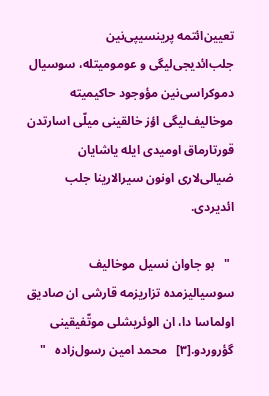تعیین‌ائتمه پرینسیپی‌نین جلب‌ائدیجی‌لیگی و عومومیتله، سوسیال دموکراسی‌نین مؤوجود حاکیمیته موخالیف‌لیگی اؤز خالقینی میلّی اسارتدن قورتارماق اومیدی ایله یاشایان ضیالی‌لاری اونون سیرالارینا جلب ائدیردی.

 "   بو جاوان نسیل موخالیف سوسیالیزمده تزاریزمه قارشی ان صادیق اولماسا دا، ان الوئریشلی موتّفیقینی گؤروردو.[۳]   محمد امین رسول‌زاده   "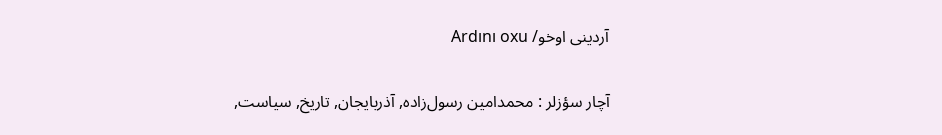آردینی اوخو/ Ardını oxu

آچار سؤزلر : محمدامین رسول‌زاده, آذربایجان, تاریخ, سیاست,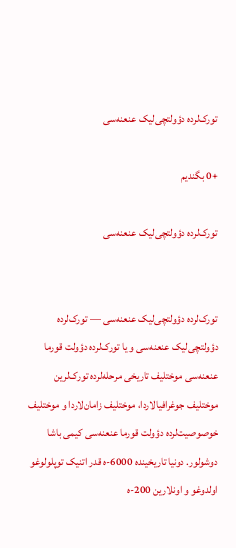تورک‌لرده دؤولتچی‌لیک عنعنه‌سی

+0 بگندیم

تورک‌لرده دؤولتچی‌لیک عنعنه‌سی


تورک‌لرده دؤولتچی‌لیک عنعنه‌سی — تورک‌لرده دؤولتچی‌لیک عنعنه‌سی و یا تورک‌لرده دؤولت قورما عنعنه‌سی موختلیف تاریخی مرحله‌لرده تورک‌لرین موختلیف جوغرافیالاردا، موختلیف زامان‌لاردا و موختلیف خوصوصیت‌لرده دؤولت قورما عنعنه‌سی کیمی باشا دوشولور. دونیا تاریخینده 6000-ه قدر اتنیک توپلولوغو اولدوغو و اونلارین 200-ه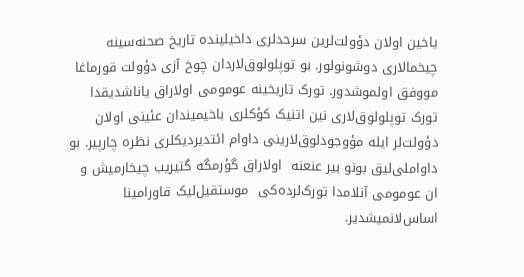یاخین اولان دؤولت‌لرین سرحدلری داخیلینده تاریخ صحنه‌سینه چیخمالاری دوشونولور. بو توپلولوق‌لاردان چوخ آزی دؤولت قورماغا مووفق اولموشدور. تورک تاریخینه عومومی اولاراق یاناشدیقدا تورک توپلولوق‌لاری نین اتنیک کؤکلری باخیمیندان عئینی اولان دؤولت‌لر ایله مؤوجودلوق‌لارینی داوام ائتدیردیکلری نظره چارپیر. بو داواملی‌لیق بونو بیر عنعنه  اولاراق گؤرمگه گتیریب چیخارمیش و ان عومومی آنلامدا تورک‌لرده‌کی  موستقیل‌لیک قاورامینا اساس‌لانمیشدیر.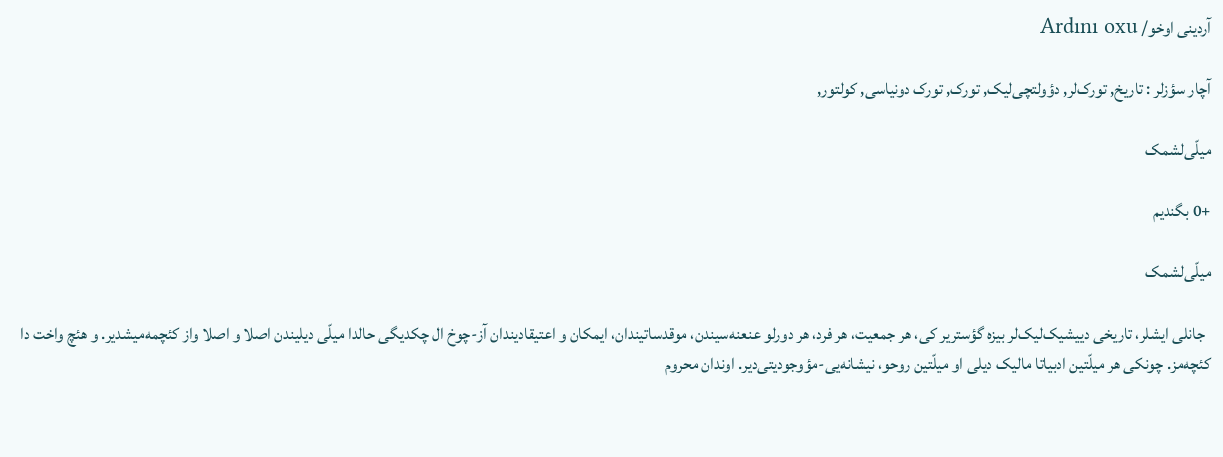آردینی اوخو/ Ardını oxu

آچار سؤزلر : تاریخ, تورک‌لر, دؤولتچی‌لیک, تورک, تورک دونیاسی, کولتور,

میلّی‌لشمک

+0 بگندیم

میلّی‌لشمک

  جانلی ایشلر، تاریخی دییشیک‌‌لیک‌لر بیزه گؤستریر کی، هر جمعیت، هر فرد، هر دورلو عنعنه‌سیندن، موقدساتیندان، ایمکان و اعتیقادیندان آز-چوخ ال چکدیگی حالدا میلّی‌ دیلیندن اصلا و اصلا واز کئچمه‌میشدیر. و هئچ واخت دا کئچه‌مز. چونکی هر میلّتین ادبیاتا مالیک دیلی او میلّتین روحو، نیشانه‌یی-مؤوجودیتی‌دیر. اوندان محروم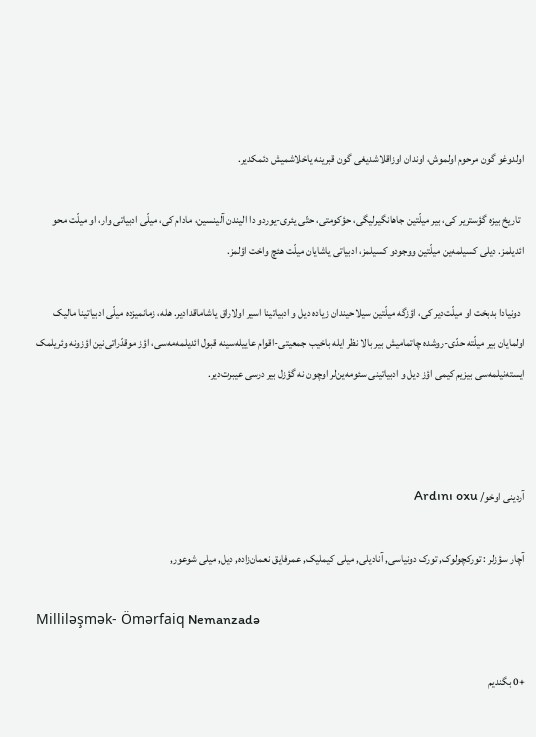اولدوغو گون مرحوم اولموش، اوندان اوزاقلاشدیغی گون قبرینه یاخلاشمیش دئمکدیر.

  تاریخ بیزه گؤستریر کی، بیر میلّتین جاهانگیرلیگی، حؤکومتی، حتّی یئری-یوردو دا الیندن آلینسین، مادام کی، میلّی‌ ادبیاتی وار، او میلّت محو ائدیلمز. دیلی کسیلمه‌ین میلّتین ووجودو کسیلمز، ادبیاتی یاشایان میلّت هئچ واخت اؤلمز.

  دونیادا بدبخت او میلّت‌دیر کی، اؤزگه میلّتین سیلاحیندان زیاده دیل و ادبیاتینا اسیر اولاراق یاشاماقدادیر. هله، زمانمیزده میلّی‌ ادبیاتینا مالیک اولمایان بیر میلّته حدّی-روشده چاتمامیش بیر بالا نظر ایله باخیب جمعیتی-اقوام عاییله‌سینه قبول ائدیلمه‌مه‌سی، اؤز موقدّراتی‌نین اؤزونه وئریلمک ایسته‌نیلمه‌سی بیزیم کیمی اؤز دیل و ادبیاتینی سئومه‌ین‌لر اوچون نه گؤزل بیر درسی عیبرت‌دیر.



آردینی اوخو/ Ardını oxu

آچار سؤزلر : تورکچولوک, تورک دونیاسی, آنادیلی, میلی کیملیک, عمرفایق نعمان‌زاده, دیل, میلی شوعور,

Milliləşmək- Ömərfaiq Nemanzadə

+0 بگندیم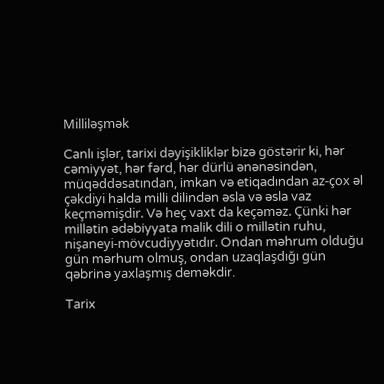Milliləşmək

Canlı işlər, tarixi dəyişikliklər bizə göstərir ki, hər cəmiyyət, hər fərd, hər dürlü ənənəsindən, müqəddəsatından, imkan və etiqadından az-çox əl çəkdiyi halda milli dilindən əsla və əsla vaz keçməmişdir. Və heç vaxt da keçəməz. Çünki hər millətin ədəbiyyata malik dili o millətin ruhu, nişaneyi-mövcudiyyətıdır. Ondan məhrum olduğu gün mərhum olmuş, ondan uzaqlaşdığı gün qəbrinə yaxlaşmış deməkdir.

Tarix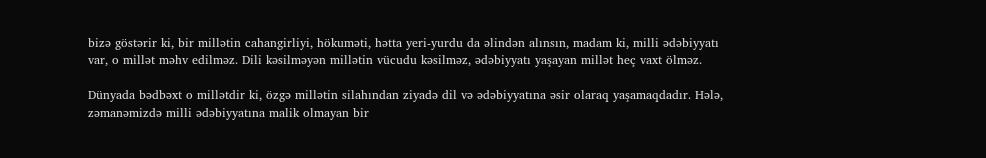bizə göstərir ki, bir millətin cahangirliyi, hökuməti, hətta yeri-yurdu da əlindən alınsın, madam ki, milli ədəbiyyatı var, o millət məhv edilməz. Dili kəsilməyən millətin vücudu kəsilməz, ədəbiyyatı yaşayan millət heç vaxt ölməz.

Dünyada bədbəxt o millətdir ki, özgə millətin silahından ziyadə dil və ədəbiyyatına əsir olaraq yaşamaqdadır. Hələ, zəmanəmizdə milli ədəbiyyatına malik olmayan bir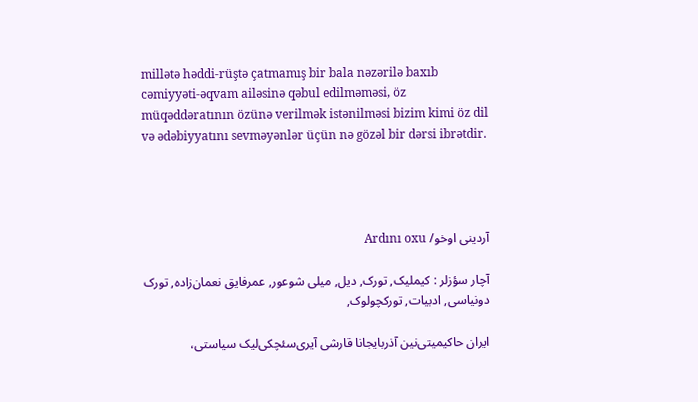millətə həddi-rüştə çatmamış bir bala nəzərilə baxıb cəmiyyəti-əqvam ailəsinə qəbul edilməməsi, öz müqəddəratının özünə verilmək istənilməsi bizim kimi öz dil və ədəbiyyatını sevməyənlər üçün nə gözəl bir dərsi ibrətdir.




آردینی اوخو/ Ardını oxu

آچار سؤزلر : کیملیک, تورک, دیل, میلی شوعور, عمرفایق نعمان‌زاده, تورک دونیاسی, ادبیات, تورکچولوک,

ایران حاکیمیتی‌نین آذربایجانا قارشی آیری‌‌سئچکی‌لیک سیاستی،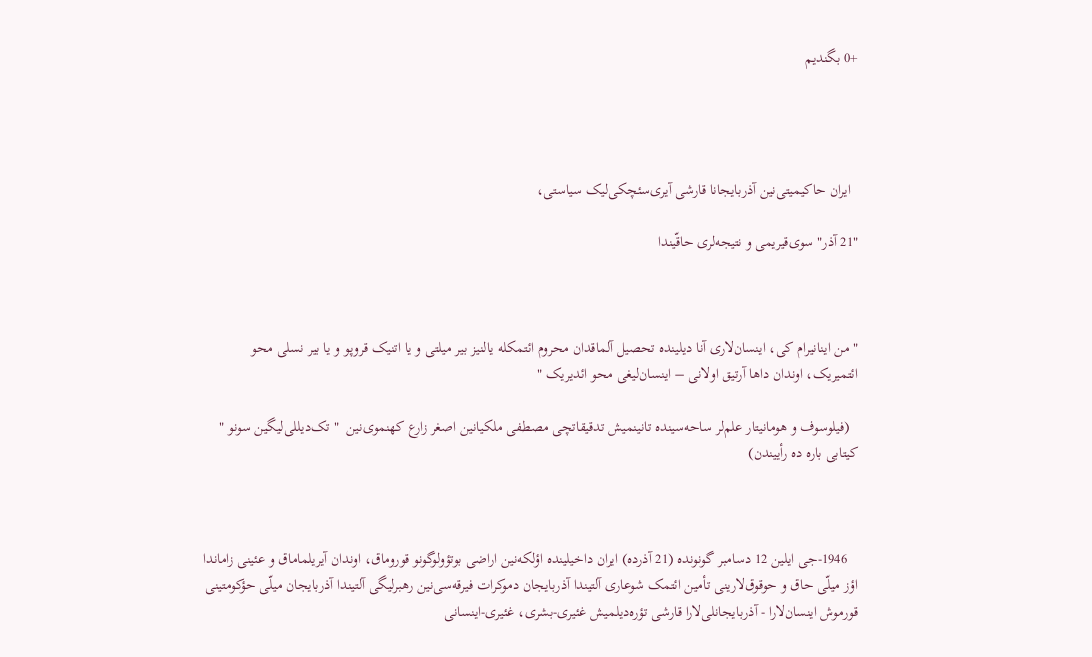+0 بگندیم




  ایران حاکیمیتی‌نین آذربایجانا قارشی آیری‌‌سئچکی‌لیک سیاستی،

"21 آذر‌" سوی‌قیریمی و نتیجه‌لری حاقّیندا



" من اینانیرام کی، اینسان‌لاری آنا دیلینده تحصیل آلماقدان محروم ائتمکله یالنیز بیر میلتی و یا اتنیک قروپو و یا بیر نسلی محو ائتمیریک، اوندان داها آرتیق اولانی – اینسان‌لیغی محو ائدیریک "

  (فیلوسوف و هومانیتار علم‌لر ساحه‌سینده تانینمیش تدقیقاتچی مصطفی ملکیانین اصغر زارع کهنموی‌نین  " تک‌دیللی‌لیگین سونو "  کیتابی باره ده رأییندن)



   1946-جی ایلین 12 دسامبر گونونده (21 آذرده) ایران داخیلینده اؤلکه‌نین اراضی بوتؤولوگونو قوروماق، اوندان آیریلماماق و عئینی زاماندا اؤز میلّی حاق و حوقوق‌لارینی تأمین ائتمک شوعاری آلتیندا آذربایجان دموکرات فیرقه‌سی‌نین رهبرلیگی آلتیندا آذربایجان میلّی حؤکومتینی قورموش اینسان‌لارا - آذربایجانلی‌لارا قارشی تؤره‌دیلمیش غئیری-بشری، غئیری-اینسانی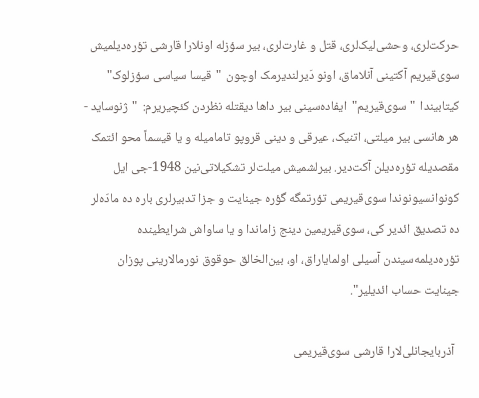حرکت‌لری، وحشی‌لیک‌لری، قتل و غارت‌لری، بیر سؤزله اونلارا قارشی تؤره‌دیلمیش سوی‌قیریم آکتینی آنلاماق، اونو دَیرلندیرمک اوچون  "قیسا سیاسی سؤزلوک‌"  کیتابیندا  "سوی‌قیریم"  ایفاده‌سینی بیر داها دیقتله نظردن کئچیریرم:  "ژنوساید - هر هانسی بیر میلتی، اتنیک، عیرقی و دینی قروپو تامامیله و یا قیسماً محو ائتمک مقصدیله تؤره‌دیلن آکت‌دیر. بیرلشمیش میلت‌لر تشکیلاتی‌نین 1948-جی ایل کونوانسیونوندا سوی‌قیریمی تؤرتمگه گؤره جینایت و جزا تدبیرلری باره ده مادّه‌لر ده تصدیق ائدیر کی، سوی‌قیریمین دینج زاماندا و یا ساواش شرایطینده تؤره‌دیلمه‌سیندن آسیلی اولمایاراق، او، بین‌الخالق حوقوق نورمالارینی پوزان جینایت حساب ائدیلیر‌".

  آذربایجانلی‌لارا قارشی سوی‌قیریمی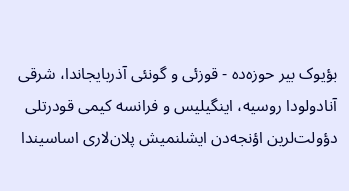بؤیوک بیر حوزه‌ده - قوزئی و گونئی آذربایجاندا، شرقی آنادولودا روسیه، اینگیلیس و فرانسه کیمی قودرتلی دؤولت‌لرین اؤنجه‌‌دن ایشلنمیش پلان‌لاری اساسیندا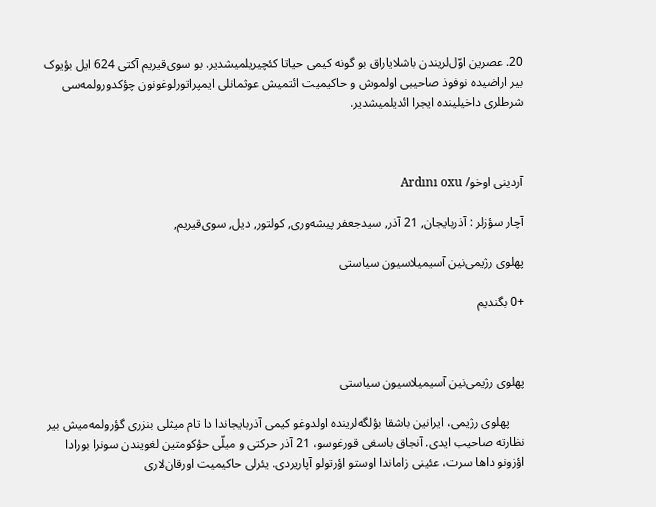20. عصرین اوّل‌لریندن باشلایاراق بو گونه کیمی حیاتا کئچیریلمیشدیر. بو سوی‌قیریم آکتی 624 ایل بؤیوک بیر اراضیده نوفوذ صاحیبی اولموش و حاکیمیت ائتمیش عوثمانلی ایمپراتورلوغونون چؤکدورولمه‌سی شرطلری داخیلینده ایجرا ائدیلمیشدیر.



آردینی اوخو/ Ardını oxu

آچار سؤزلر : آذربایجان, 21 آذر, سیدجعفر پیشه‌وری, کولتور, دیل, سوی‌قیریم,

پهلوی رژیمی‌نین آسیمیلاسیون سیاستی

+0 بگندیم



پهلوی رژیمی‌نین آسیمیلاسیون سیاستی

     پهلوی رژیمی، ایرانین باشقا بؤلگه‌لرینده اولدوغو کیمی آذربایجاندا دا تام میثلی بنزری گؤرولمه‌میش بیر نظارته صاحیب ایدی. آنجاق باسغی قورغوسو، 21 آذر حرکتی و میلّی حؤکومتین لغویندن سونرا بورادا اؤزونو داها سرت، عئینی زاماندا اوستو اؤرتولو آپاریردی. یئرلی حاکیمیت اورقان‌لاری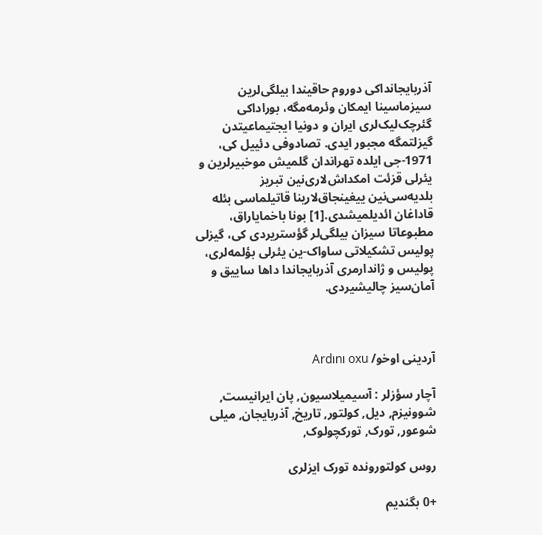آذربایجانداکی دوروم حاقیندا بیلگی‌لرین‌ سیزماسینا ایمکان وئر‌مه‌مگه، بوراداکی گئرچک‌لیک‌لری ایران و دونیا ایجتیماعیتدن گیزلتمگه مجبور ایدی. تصادوفی دئییل کی، 1971-جی ایلده تهراندان گلمیش موخبیرلرین و یئرلی قزئت امکداش‌لاری‌نین تبریز بلدیه‌سی‌نین ییغینجاق‌لارینا قاتیلماسی بئله قاداغان ائدیلمیشدی.[1] بونا باخمایاراق، مطبوعاتا سیزان بیلگی‌لر گؤستریردی کی، گیزلی پولیس تشکیلاتی ساواک-ین یئرلی بؤلمه‌‌لری، پولیس و ژاندارمری آذربایجاندا داها ساییق و آمان‌سیز چالیشیردی.



آردینی اوخو/ Ardını oxu

آچار سؤزلر : آسیمیلاسیون, پان ایرانیست, شوونیزم, دیل, کولتور, تاریخ, آذربایجان, میلی شوعور, تورک, تورکچولوک,

روس کولتورونده تورک ایزلری

+0 بگندیم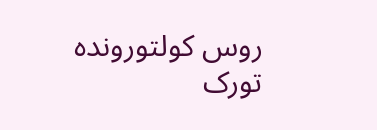روس کولتورونده تورک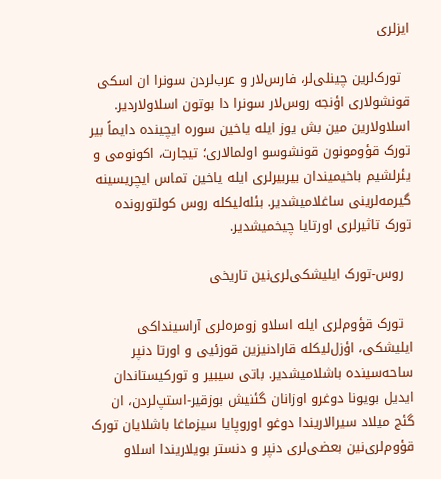ایزلری

  تورک‌لرین چینلی‌لر، فارس‌لار و عرب‌لردن سونرا ان اسکی قونشولاری اؤنجه روس‌لار سونرا دا بوتون اسلاولاردیر. اسلاولارین مین بش یوز ایله یاخین سوره ایچینده دایماً بیر تورک قؤومونون قونشوسو اولمالاری؛ تیجارت، اکونومی و یئرلشیم باخیمیندان بیربیرلری ایله یاخین تماس ایچریسینه گیرمه‌لرینی ساغلامیشدیر. بئله‌لیکله روس کولتورونده تورک تاثیرلری اورتایا چیخمیشدیر.

  روس-تورک ایلیشکی‌لری‌نین تاریخی

  تورک قؤوم‌لری ایله اسلاو زومره‌لری آراسینداکی ایلیشکی، اؤزل‌لیکله قارادنیزین قوزئیی و اورتا دنپر ساحه‌سینده باشلامیشدیر. باتی سیبیر و تورکیستاندان ایدیل بویونا دوغرو اوزانان گئنیش بوزقیر-استپ‌لردن، ان گئج میلاد سیرالاریندا دوغو اوروپایا سیزماغا باشلایان تورک قؤوم‌لری‌نین بعضی‌لری دنپر و دنستر بویلاریندا اسلاو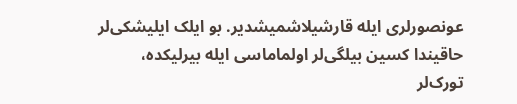عونصورلری ایله قارشیلاشمیشدیر. بو ایلک ایلیشکی‌لر حاقیندا کسین بیلگی‌لر اولماماسی ایله بیرلیکده، تورک‌لر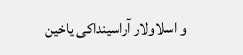و اسلاولار آراسینداکی یاخین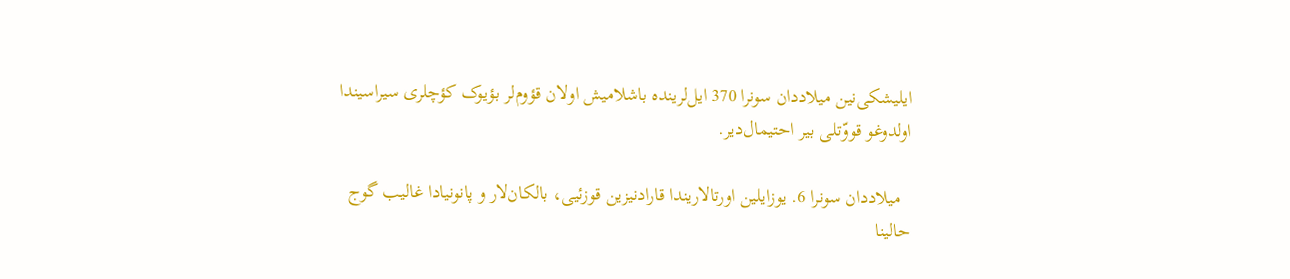ایلیشکی‌نین میلاددان سونرا 370 ایل‌لرینده باشلامیش اولان قؤوم‌لر بؤیوک کؤچلری سیراسیندا اولدوغو قووّتلی بیر احتیمال‌دیر.

  میلاددان سونرا 6. یوزایلین اورتالاریندا قارادنیزین قوزئیی، بالکان‌لار و پانونیادا غالیب گوج حالینا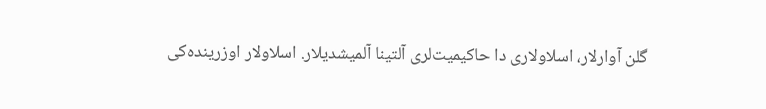گلن آوارلار، اسلاولاری دا حاکیمیت‌لری آلتینا آلمیشدیلار. اسلاولار اوزرینده‌کی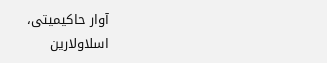آوار حاکیمیتی، اسلاولارین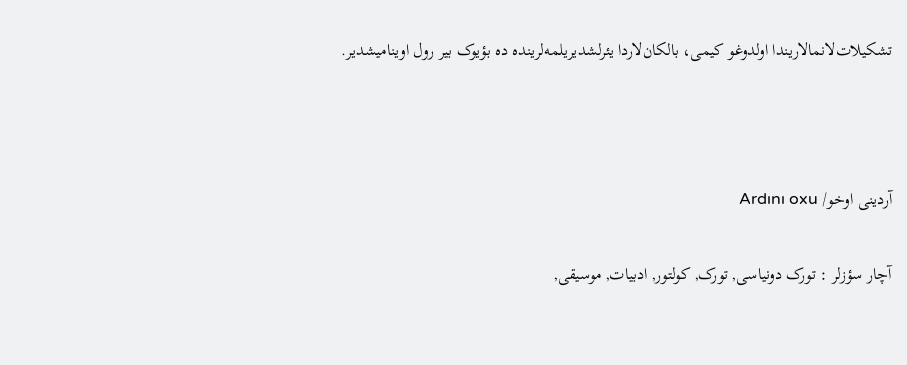تشکیلات‌لانمالاریندا اولدوغو کیمی، بالکان‌لاردا یئرلشدیریلمه‌لرینده ده بؤیوک بیر رول اوینامیشدیر.



آردینی اوخو/ Ardını oxu

آچار سؤزلر : تورک دونیاسی, تورک, کولتور, ادبیات, موسیقی,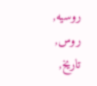روسیه, روس, تاریخ,